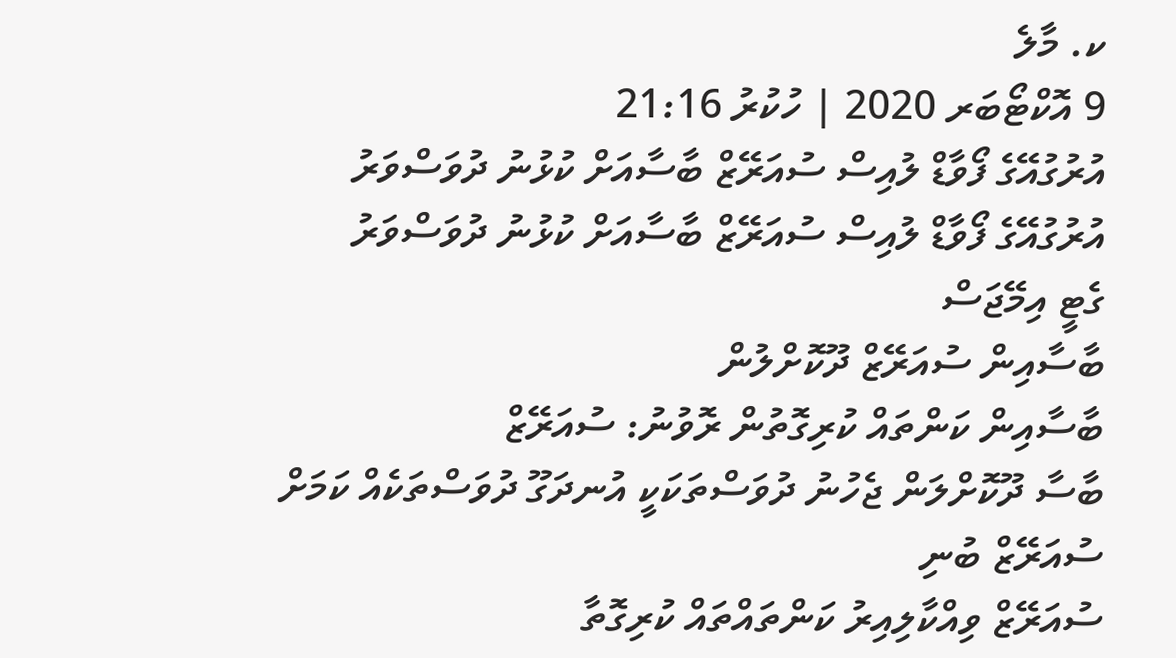ކ. މާލެ
9 އޮކްޓޯބަރ 2020 | ހުކުރު 21:16
އުރުގުއޭގެ ފޯވާޑް ލުއިސް ސުއަރޭޒް ބާސާއަށް ކުޅުނު ދުވަސްވަރު
އުރުގުއޭގެ ފޯވާޑް ލުއިސް ސުއަރޭޒް ބާސާއަށް ކުޅުނު ދުވަސްވަރު
ގެޓީ އިމޭޖަސް
ބާސާއިން ސުއަރޭޒް ދޫކޮށްލުން
ބާސާއިން ކަންތައް ކުރިގޮތުން ރޮވުނު: ސުއަރޭޒް
ބާސާ ދޫކޮށްލަން ޖެހުނު ދުވަސްތަކަކީ އުނދަގޫ ދުވަސްތަކެއް ކަމަށް ސުއަރޭޒް ބުނި
ސުއަރޭޒް ވިއްކާލިއިރު ކަންތައްތައް ކުރިގޮތާ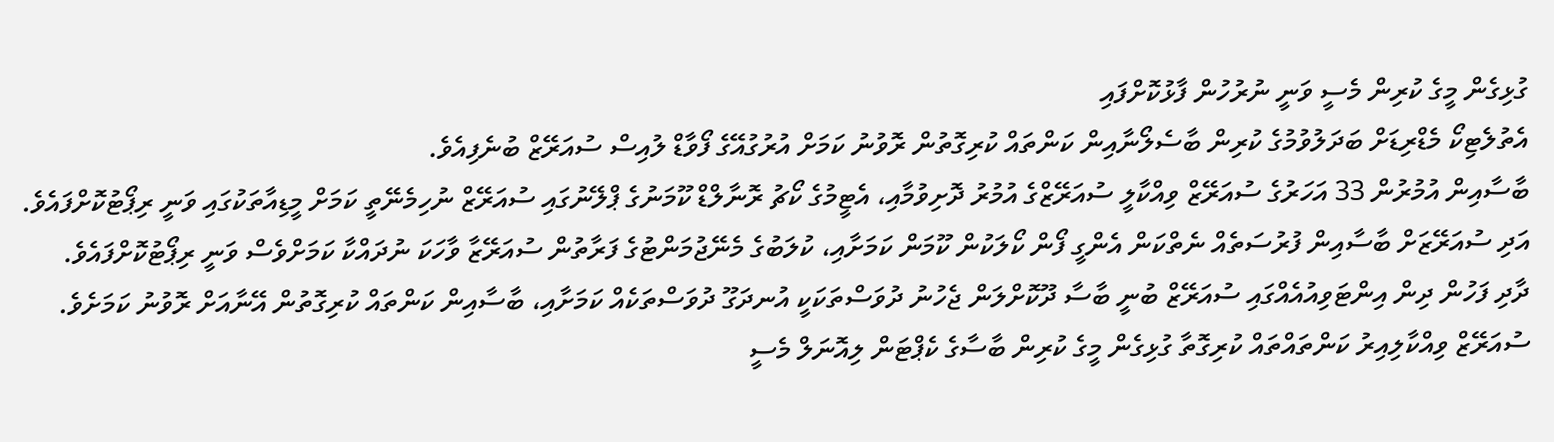ގުޅިގެން މީގެ ކުރިން މެސީ ވަނީ ނުރުހުން ފާޅުކޮށްފައި
އެތުލެޓިކޯ މެޑްރިޑަށް ބަދަލުވުމުގެ ކުރިން ބާސެލޯނާއިން ކަންތައް ކުރިގޮތުން ރޮވުނު ކަމަށް އުރުގުއޭގެ ފޯވާޑް ލުއިސް ސުއަރޭޒް ބުނެފިއެވެ.
ބާސާއިން އުމުރުން 33 އަހަރުގެ ސުއަރޭޒް ވިއްކާލީ ސުއަރޭޒްގެ އުމުރު ދޮށިވުމާއި، އެޓީމުގެ ކޯޗު ރޮނާލްޑް ކޫމަނުގެ ޕްލޭނުގައި ސުއަރޭޒް ނުހިމެނޭތީ ކަމަށް މީޑިއާތަކުގައި ވަނީ ރިޕޯޓުކޮށްފައެވެ. އަދި ސުއަރޭޒަށް ބާސާއިން ފުރުސަތެއް ނެތްކަން އެންގީ ފޯން ކޯލަކުން ކޫމަން ކަމަށާއި، ކުލަބުގެ މެނޭޖުމަންޓުގެ ފަރާތުން ސުއަރޭޒާ ވާހަކަ ނުދައްކާ ކަމަށްވެސް ވަނީ ރިޕޯޓުކޮށްފައެވެ.
ދާދި ފަހުން ދިން އިންޓަވިއުއެއްގައި ސުއަރޭޒް ބުނީ ބާސާ ދޫކޮށްލަން ޖެހުނު ދުވަސްތަކަކީ އުނދަގޫ ދުވަސްތަކެއް ކަމަށާއި، ބާސާއިން ކަންތައް ކުރިގޮތުން އޭނާއަށް ރޮވުނު ކަމަށެވެ.
ސުއަރޭޒް ވިއްކާލިއިރު ކަންތައްތައް ކުރިގޮތާ ގުޅިގެން މީގެ ކުރިން ބާސާގެ ކެޕްޓަން ލިއޮނަލް މެސީ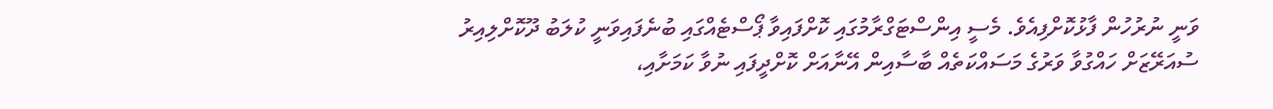ވަނީ ނުރުހުން ފާޅުކޮށްފިއެވެ. މެސީ އިންސްޓަގްރާމުގައި ކޮށްފައިވާ ޕޯސްޓެއްގައި ބުނެފައިވަނީ ކުލަބު ދޫކޮށްލިއިރު ސުއަރޭޒަށް ހައްގުވާ ވަރުގެ މަސައްކަތެއް ބާސާއިން އޭނާއަށް ކޮށްދީފައި ނުވާ ކަމަށާއި،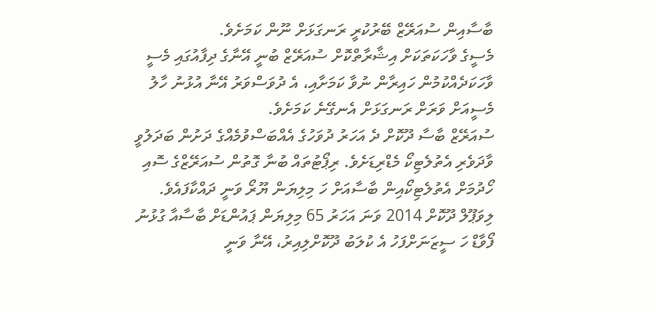ބާސާއިން ސުއަރޭޒް ބޭރުކުރީ ރަނގަޅަށް ނޫން ކަމަށެވެ.
މެސީގެ ވާހަކަތަކަށް އިޝާރާތްކޮށް ސުއަރޭޒް ބުނީ އޭނާގެ ދިފާއުގައި މެސީ ވާހަކަދެއްކުމުން ހައިރާން ނުވާ ކަމަށާއި، އެ ދުވަސްވަރު އޭނާ އުޅުނު ހާލު މެސީއަށް ވަރަށް ރަނގަޅަށް އެނގޭނެ ކަމަށެވެ.
ސުއަރޭޒް ބާސާ ދޫކޮށް ދެ އަހަރު ދުވަހުގެ އެއްބަސްވުމެއްގެ ދަށުން ބަދަލުވީ ވާދަވެރި އެތުލެޓިކޯ މެޑްރިޑަށެވެ. ރިޕޯޓުތައް ބުނާ ގޮތުން ސުއަރޭޒްގެ ސޮއި ހޯދުމަށް އެތުލެޓިކޯއިން ބާސާއަށް ހަ މިލިޔަން ޔޫރޯ ވަނީ ދައްކާފައެވެ.
ލިވަޕޫލް ދޫކޮށް 2014 ވަނަ އަހަރު 65 މިލިޔަން ޕައުންޑަށް ބާސާއާ ގުޅުނު ފޯވާޑް ހަ ސީޒަނަށްފަހު އެ ކުލަބު ދޫކޮށްލިއިރު، އޭނާ ވަނީ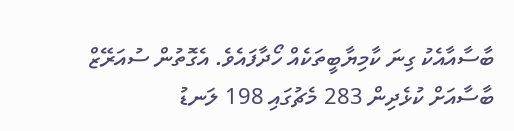ބާސާއާއެކު ގިނަ ކާމިޔާބީތަކެއް ހޯދާފައެވެ. އެގޮތުން ސުއަރޭޒް ބާސާއަށް ކުޅެދިން 283 މެޗުގައި 198 ލަނޑު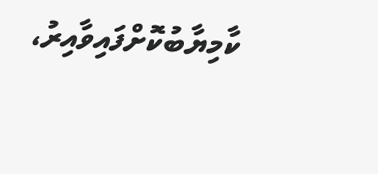ކާމިޔާބުކޮށްފައިވާއިރު،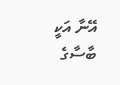އޭނާ އަކީ ބާސާގެ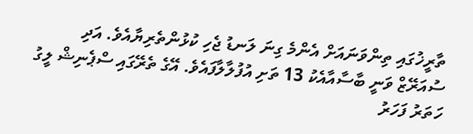ތާރީޚުގައި ތިންވަނައަށް އެންމެ ގިނަ ލަނޑު ޖެހި ކުޅުންތެރިޔާއެވެ. އަދި ސުއަރޭޒް ވަނީ ބާސާއާއެކު 13 ތަށި އުފުލާލާފައެވެ. އޭގެ ތެރޭގައި ސްޕެނިޝް ލީގު ހަތަރު ފަހަރު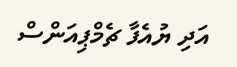އަދި ޔުއެފާ ޗެމްޕިއަންސް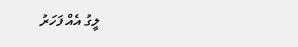ލީގު އެއް ފަހަރު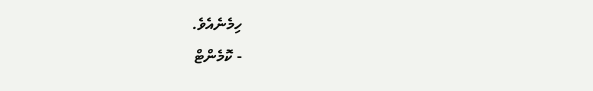ހިމެނެއެވެ.
- ކޮމެންޓް